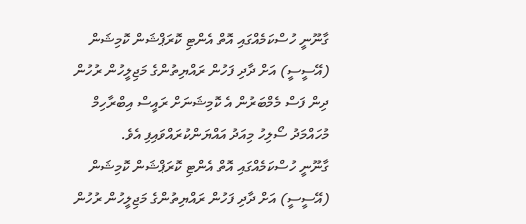ގާނޫނީ ހުސްކަމެއްގައި އޮތް އެންޓި ކޮރަޕްޝަން ކޮމިޝަން (އޭސީސީ) އަށް ދާދި ފަހުން ރައްޔިތުންގެ މަޖިލީހުން ރުހުން ދިން ފަސް މެމްބަރުން އެ ކޮމިޝަނަށް ރައީސް އިބްރާހިމް މުހައްމަދު ސޯލިހު މިއަދު އައްޔަންކުރައްވައިފި އެވެ.
ގާނޫނީ ހުސްކަމެއްގައި އޮތް އެންޓި ކޮރަޕްޝަން ކޮމިޝަން (އޭސީސީ) އަށް ދާދި ފަހުން ރައްޔިތުންގެ މަޖިލީހުން ރުހުން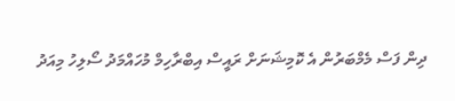ދިން ފަސް މެމްބަރުން އެ ކޮމިޝަނަށް ރައީސް އިބްރާހިމް މުހައްމަދު ސޯލިހު މިއަދު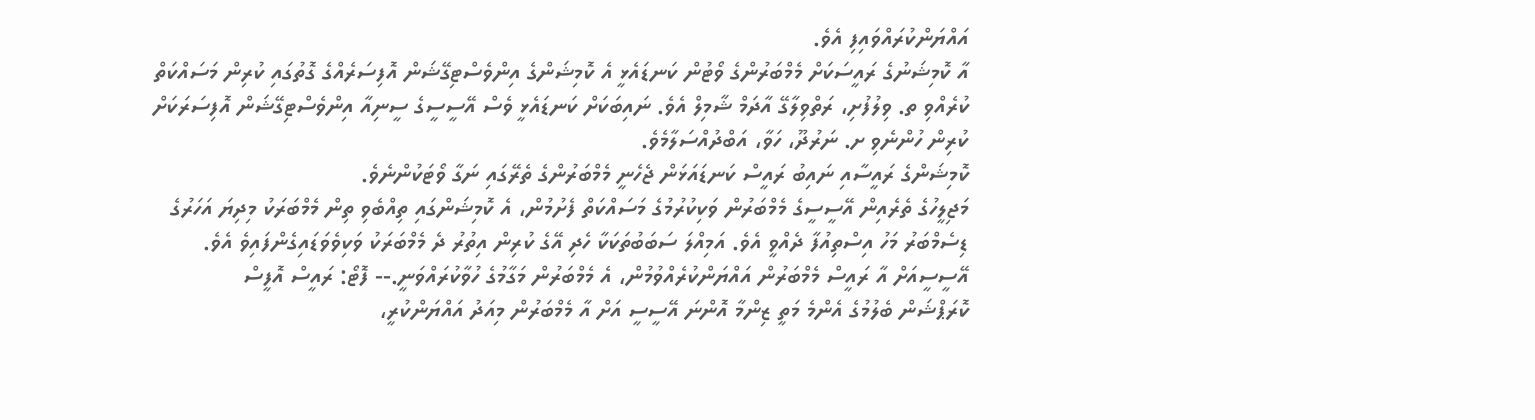އައްޔަންކުރައްވައިފި އެވެ.
އާ ކޮމިޝަނުގެ ރައީސަކަށް މެމްބަރުންގެ ވޯޓުން ކަނޑައެޅީ އެ ކޮމިޝަންގެ އިންވެސްޓިގޭޝަން އޮފިސަރެއްގެ ގޮތުގައި ކުރިން މަސައްކަތް ކުރެއްވި ތ. ވިލުފުށި، ރަތްވިލާގޭ އާދަމް ޝާމިލް އެވެ. ނައިބަކަށް ކަނޑައެޅީ ވެސް އޭސީސީގެ ސީނިއާ އިންވެސްޓިގޭޝަން އޮފިސަރަކަށް ކުރިން ހުންނެވި ށ. ނަރުދޫ، ހަވާ، އަބްދުއްސަލާމެވެ.
ކޮމިޝަންގެ ރައީސާއި ނައިބު ރައީސް ކަނޑައަޅަން ޖެހެނީ މެމްބަރުންގެ ތެރޭގައި ނަގާ ވޯޓަކުންނެވެ.
މަޖިލީހުގެ ތެރެއިން އޭސީސީގެ މެމްބަރުން ވަކިކުރުމުގެ މަސައްކަތް ފެށުމުން، އެ ކޮމިޝަންގައި ތިއްބެވި ތިން މެމްބަރަކު މިދިޔަ އަހަރުގެ ޑިސެމްބަރު މަހު އިސްތިއުފާ ދެއްވީ އެވެ. އަމިއްލަ ސަބަބުތަކަކާ ހެދި އޭގެ ކުރިން އިތުރު ދެ މެމްބަރަކު ވަކިވެވަޑައިގެންފައިވެ އެވެ.
އޭސީސީއަށް އާ ރައީސް މެމްބަރުން އައްޔަންކުރެއްވުމުން، އެ މެމްބަރުން މަގާމުގެ ހުވާކުރައްވަނީ.-- ފޮޓޯ: ރައީސް އޮފީސް
ކޮރަޕްޝަން ބެލުމުގެ އެންމެ މަތީ ޒިންމާ އޮންނަ އޭސީސީ އަށް އާ މެމްބަރުން މިއަދު އައްޔަންކުރީ،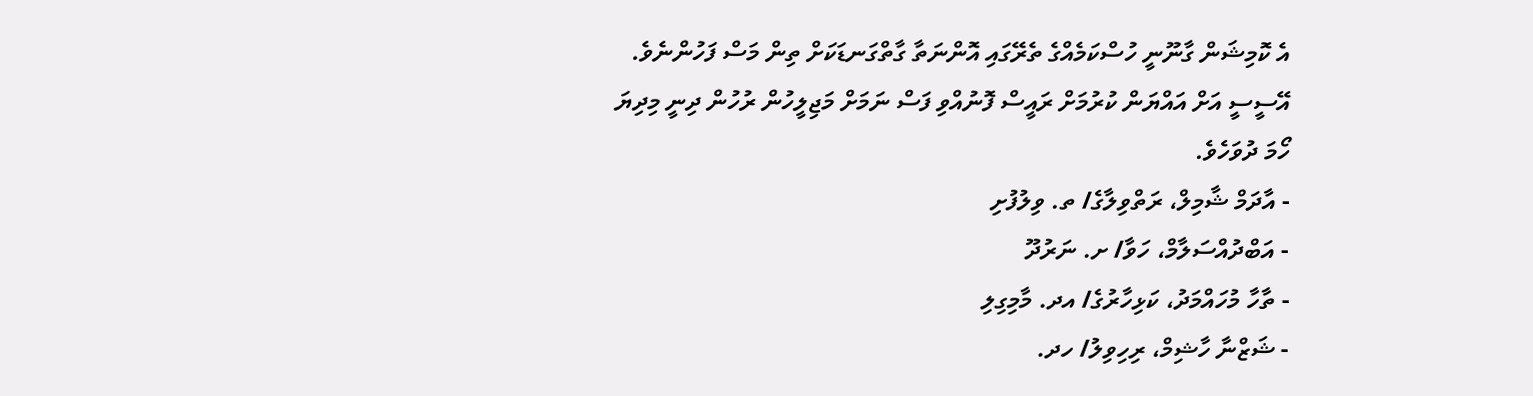އެ ކޮމިޝަން ގާނޫނީ ހުސްކަމެއްގެ ތެރޭގައި އޮންނަތާ ގާތްގަނޑަކަށް ތިން މަސް ފަހުންނެވެ.
އޭސީސީ އަށް އައްޔަން ކުރުމަށް ރައީސް ފޮނުއްވި ފަސް ނަމަށް މަޖިލީހުން ރުހުން ދިނީ މިދިޔަ ހޯމަ ދުވަހެވެ.
- އާދަމް ޝާމިލް، ރަތްވިލާގެ/ ތ. ވިލުފުށި
- އަބްދުއްސަލާމް، ހަވާ/ ށ. ނަރުދޫ
- ތާހާ މުހައްމަދު، ކަޅިހާރުގެ/ އދ. މާމިގިލި
- ޝަޒްނާ ހާޝިމް، ރިހިވިލު/ ހދ.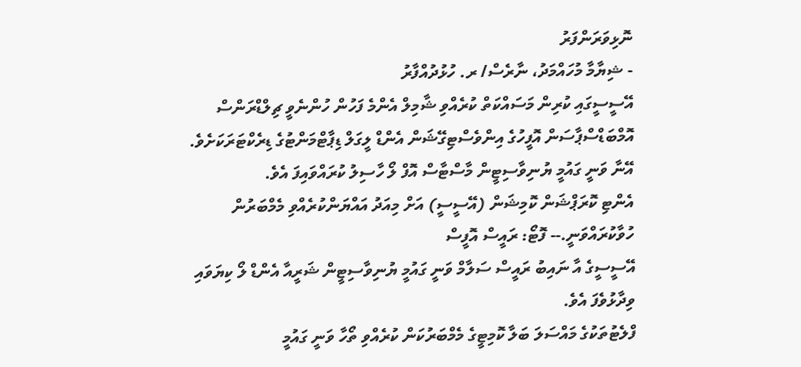ނޮޅިވަރަންފަރު
- ޝިޔާމާ މުހައްމަދު، ނާރެސް/ ރ. ހުޅުދުއްފާރު
އޭސީސީގައި ކުރިން މަސައްކަތް ކުރެއްވި ޝާމިލް އެންމެ ފަހުން ހުންނެވީ ޗިލްޑްރަންސް އޮމްބަޑްސްޕާސަން އޮފީހުގެ އިންވެސްޓިގޭޝަން އެންޑް ލީގަލް ޑިޕާޓްމަންޓުގެ ޑިރެކްޓަރަކަށެވެ. އޭނާ ވަނީ ގައުމީ ޔުނިވާސިޓީން މާސްޓާސް އޮފް ލޯ ހާސިލު ކުރައްވައިފަ އެވެ.
އެންޓި ކޮރަޕްޝަން ކޮމިޝަން (އޭސީސީ) އަށް މިއަދު އައްޔަންކުރެއްވި މެމްބަރުން ހުވާކުރައްވަނީ.-- ފޮޓޯ: ރައީސް އޮފީސް
އޭސީސީގެ އާ ނައިބު ރައީސް ސަލާމް ވަނީ ގައުމީ ޔުނިވާސިޓީން ޝަރީއާ އެންޑް ލޯ ކިޔަވައި ވިދާޅުވެފަ އެވެ.
ފްލެޓުތަކުގެ މައްސަލަ ބަލާ ކޮމިޓީގެ މެމްބަރުކަން ކުރެއްވި ތޯހާ ވަނީ ގައުމީ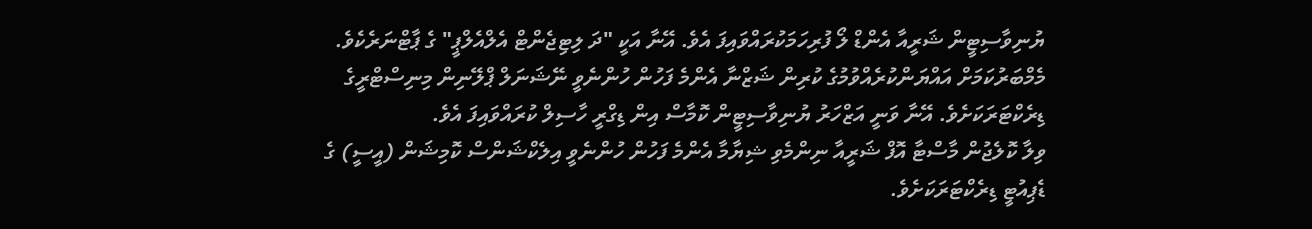ޔުނިވާސިޓީން ޝަރީއާ އެންޑް ލޯ ފުރިހަމަކުރައްވައިފަ އެވެ. އޭނާ އަކީ "ދަ ލިޓިޖެންޓް އެލްއެލްޕީ" ގެ ޕާޓްނަރެކެވެ.
މެމްބަރުކަމަށް އައްޔަންކުރެއްވުމުގެ ކުރިން ޝަޒްނާ އެންމެ ފަހުން ހުންނެވީ ނޭޝަނަލް ޕްލޭނިން މިނިސްޓްރީގެ ޑިރެކްޓަރަކަށެވެ. އޭނާ ވަނީ އަޒްހަރު ޔުނިވާސިޓީން ކޮމާސް އިން ޑިގްރީ ހާސިލް ކުރައްވައިފަ އެވެ.
ވިލާ ކޮލެޖުން މާސްޓާ އޮފް ޝަރީއާ ނިންމެވި ޝިޔާމާ އެންމެ ފަހުން ހުންނެވީ އިލެކްޝަންސް ކޮމިޝަން (އީސީ) ގެ ޑެޕިއުޓީ ޑިރެކްޓަރަކަށެވެ.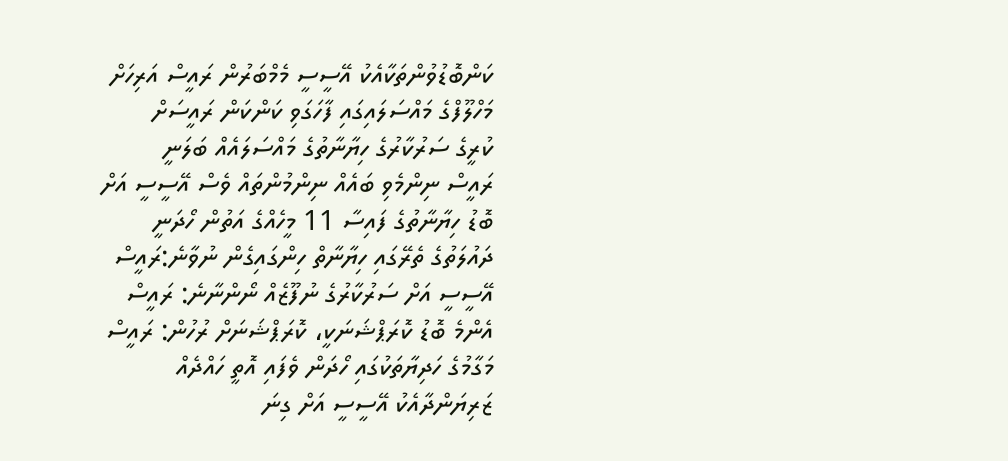ކަންބޮޑުވުންތަކާއެކު އޭސީސީ މެމްބަރުން ރައީސް އަރިހަށް
މަހްލޫފްގެ މައްސަލައިގައި ފާހަގަވި ކަންކަން ރައީސަށް
ކުރީގެ ސަރުކާރުގެ ހިޔާނާތުގެ މައްސަލައެއް ބަލަނީ
ރައީސް ނިންމެވި ބައެއް ނިންމުންތައް ވެސް އޭސީސީ އަށް
ބޮޑު ހިޔާނާތުގެ ފައިސާ 11 މީހެއްގެ އަތުން ހޯދަނީ
ދައުލަތުގެ ތެރޭގައި ހިޔާނާތް ހިންގައިގެން ނުވާނެ:ރައީސް
އޭސީސީ އަށް ސަރުކާރުގެ ނުފޫޒެއް ނޯންނާނެ: ރައީސް
އެންމެ ބޮޑު ކޮރަޕްޝަނަކީ، ކޮރަޕްޝަނަށް ރުހުން: ރައީސް
މަގާމުގެ ހަދިޔާތަކުގައި ހޯދަން ވެފައި އޮތީ ހައްދެއް
ޒަރިޔަންދާއެކު އޭސީސީ އަށް ގިނަ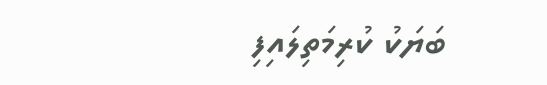ބަޔަކު ކުރިމަތިލައިފި